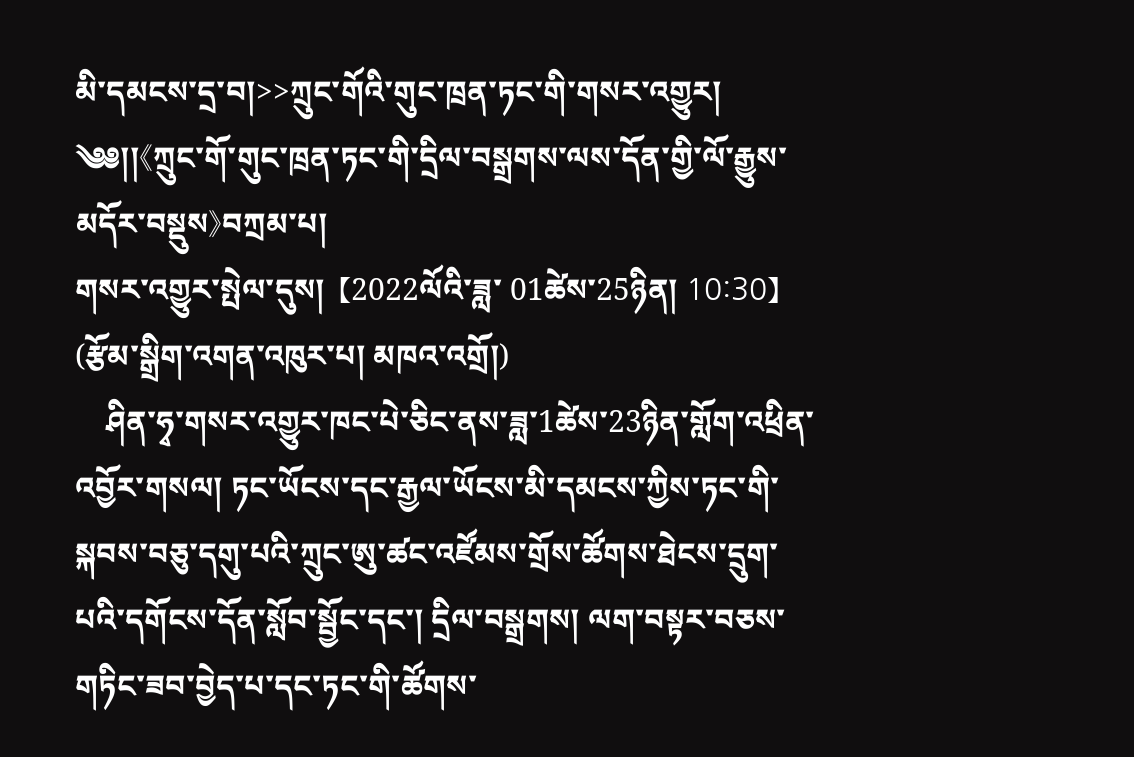མི་དམངས་དྲ་བ།>>ཀྲུང་གོའི་གུང་ཁྲན་ཏང་གི་གསར་འགྱུར།
༄༅།།《ཀྲུང་གོ་གུང་ཁྲན་ཏང་གི་དྲིལ་བསྒྲགས་ལས་དོན་གྱི་ལོ་རྒྱུས་མདོར་བསྡུས》བཀྲམ་པ།
གསར་འགྱུར་སྤེལ་དུས།  【2022ལོའི་ཟླ་ 01ཚེས་25ཉིན། 10:30】   (རྩོམ་སྒྲིག་འགན་འཁུར་པ། མཁའ་འགྲོ།)
    ཤིན་ཧྭ་གསར་འགྱུར་ཁང་པེ་ཅིང་ནས་ཟླ་1ཚེས་23ཉིན་གློག་འཕྲིན་འབྱོར་གསལ། ཏང་ཡོངས་དང་རྒྱལ་ཡོངས་མི་དམངས་ཀྱིས་ཏང་གི་སྐབས་བཅུ་དགུ་པའི་ཀྲུང་ཨུ་ཚང་འཛོམས་གྲོས་ཚོགས་ཐེངས་དྲུག་པའི་དགོངས་དོན་སློབ་སྦྱོང་དང་། དྲིལ་བསྒྲགས། ལག་བསྟར་བཅས་གཏིང་ཟབ་བྱེད་པ་དང་ཏང་གི་ཚོགས་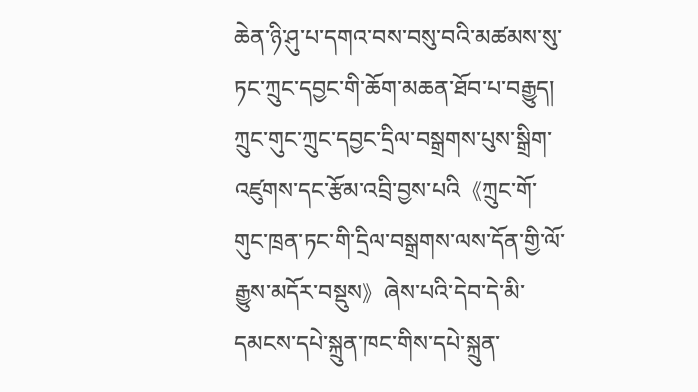ཆེན་ཉི་ཤུ་པ་དགའ་བས་བསུ་བའི་མཚམས་སུ་ཏང་ཀྲུང་དབྱང་གི་ཆོག་མཆན་ཐོབ་པ་བརྒྱུད། ཀྲུང་གུང་ཀྲུང་དབྱང་དྲིལ་བསྒྲགས་པུས་སྒྲིག་འཛུགས་དང་རྩོམ་འབྲི་བྱས་པའི《ཀྲུང་གོ་གུང་ཁྲན་ཏང་གི་དྲིལ་བསྒྲགས་ལས་དོན་གྱི་ལོ་རྒྱུས་མདོར་བསྡུས》ཞེས་པའི་དེབ་དེ་མི་དམངས་དཔེ་སྐྲུན་ཁང་གིས་དཔེ་སྐྲུན་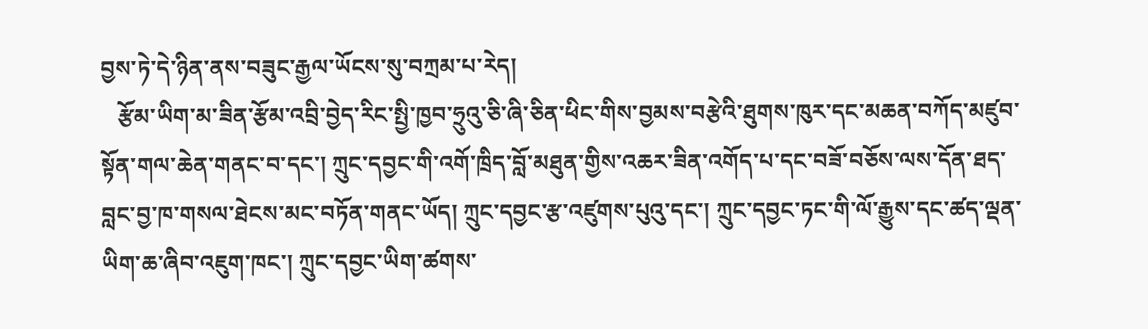བྱས་ཏེ་དེ་ཉིན་ནས་བཟུང་རྒྱལ་ཡོངས་སུ་བཀྲམ་པ་རེད།
   རྩོམ་ཡིག་མ་ཟིན་རྩོམ་འབྲི་བྱེད་རིང་སྤྱི་ཁྱབ་ཧྲུའུ་ཅི་ཞི་ཅིན་ཕིང་གིས་བྱམས་བརྩེའི་ཐུགས་ཁུར་དང་མཆན་བཀོད་མཛུབ་སྟོན་གལ་ཆེན་གནང་བ་དང་། ཀྲུང་དབྱང་གི་འགོ་ཁྲིད་བློ་མཐུན་གྱིས་འཆར་ཟིན་འགོད་པ་དང་བཟོ་བཅོས་ལས་དོན་ཐད་བླང་བྱ་ཁ་གསལ་ཐེངས་མང་བཏོན་གནང་ཡོད། ཀྲུང་དབྱང་རྩ་འཛུགས་པུའུ་དང་། ཀྲུང་དབྱང་ཏང་གི་ལོ་རྒྱུས་དང་ཚད་ལྡན་ཡིག་ཆ་ཞིབ་འཇུག་ཁང་། ཀྲུང་དབྱང་ཡིག་ཚགས་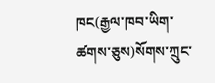ཁང(རྒྱལ་ཁབ་ཡིག་ཚགས་ཅུས)སོགས་ཀྲུང་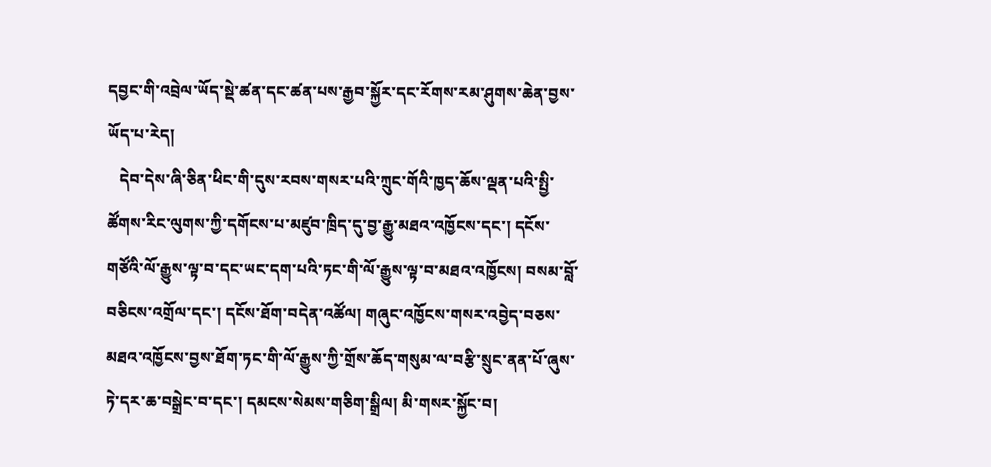དབྱང་གི་འབྲེལ་ཡོད་སྡེ་ཚན་དང་ཚན་པས་རྒྱབ་སྐྱོར་དང་རོགས་རམ་ཤུགས་ཆེན་བྱས་ཡོད་པ་རེད།
   དེབ་དེས་ཞི་ཅིན་ཕིང་གི་དུས་རབས་གསར་པའི་ཀྲུང་གོའི་ཁྱད་ཆོས་ལྡན་པའི་སྤྱི་ཚོགས་རིང་ལུགས་ཀྱི་དགོངས་པ་མཛུབ་ཁྲིད་དུ་བྱ་རྒྱུ་མཐའ་འཁྱོངས་དང་། དངོས་གཙོའི་ལོ་རྒྱུས་ལྟ་བ་དང་ཡང་དག་པའི་ཏང་གི་ལོ་རྒྱུས་ལྟ་བ་མཐའ་འཁྱོངས། བསམ་བློ་བཅིངས་འགྲོལ་དང་། དངོས་ཐོག་བདེན་འཚོལ། གཞུང་འཁྱོངས་གསར་འབྱེད་བཅས་མཐའ་འཁྱོངས་བྱས་ཐོག་ཏང་གི་ལོ་རྒྱུས་ཀྱི་གྲོས་ཆོད་གསུམ་ལ་བརྩི་སྲུང་ནན་པོ་ཞུས་ཏེ་དར་ཆ་བསྒྲེང་བ་དང་། དམངས་སེམས་གཅིག་སྒྲིལ། མི་གསར་སྐྱོང་བ།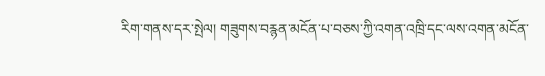རིག་གནས་དར་སྤེལ། གཟུགས་བརྙན་མངོན་པ་བཅས་ཀྱི་འགན་འཁྲི་དང་ལས་འགན་མངོན་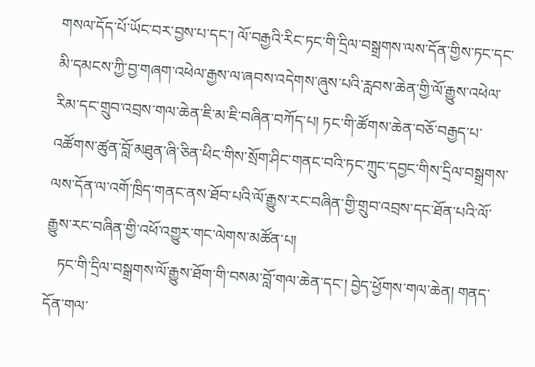གསལ་དོད་པོ་ཡོང་བར་བྱས་པ་དང་། ལོ་བརྒྱའི་རིང་ཏང་གི་དྲིལ་བསྒྲགས་ལས་དོན་གྱིས་ཏང་དང་མི་དམངས་ཀྱི་བྱ་གཞག་འཕེལ་རྒྱས་ལ་ཞབས་འདེགས་ཞུས་པའི་རླབས་ཆེན་གྱི་ལོ་རྒྱུས་འཕེལ་རིམ་དང་གྲུབ་འབྲས་གལ་ཆེན་ཇི་མ་ཇི་བཞིན་བཀོད་པ། ཏང་གི་ཚོགས་ཆེན་བཅོ་བརྒྱད་པ་འཚོགས་ཚུན་བློ་མཐུན་ཞི་ཅིན་ཕིང་གིས་སྲོག་ཤིང་གནང་བའི་ཏང་ཀྲུང་དབྱང་གིས་དྲིལ་བསྒྲགས་ལས་དོན་ལ་འགོ་ཁྲིད་གནང་ནས་ཐོབ་པའི་ལོ་རྒྱུས་རང་བཞིན་གྱི་གྲུབ་འབྲས་དང་ཐོན་པའི་ལོ་རྒྱུས་རང་བཞིན་གྱི་འཕོ་འགྱུར་གང་ལེགས་མཚོན་པ།
   ཏང་གི་དྲིལ་བསྒྲགས་ལོ་རྒྱུས་ཐོག་གི་བསམ་བློ་གལ་ཆེན་དང་། བྱེད་ཕྱོགས་གལ་ཆེན། གནད་དོན་གལ་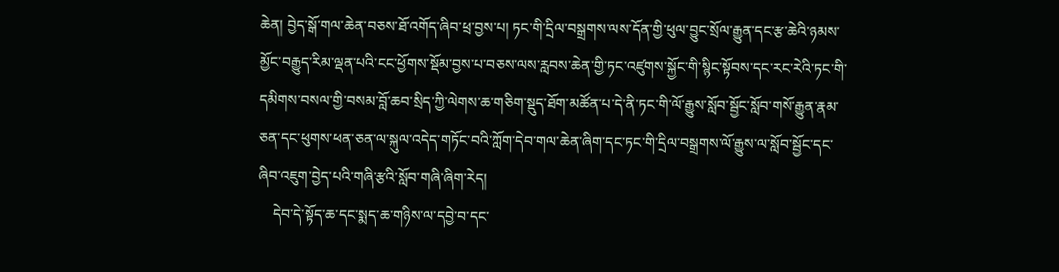ཆེན། བྱེད་སྒོ་གལ་ཆེན་བཅས་ཐོ་འགོད་ཞིབ་ཕྲ་བྱས་པ། ཏང་གི་དྲིལ་བསྒྲགས་ལས་དོན་གྱི་ཕུལ་བྱུང་སྲོལ་རྒྱུན་དང་རྩ་ཆེའི་ཉམས་མྱོང་བརྒྱུད་རིམ་ལྡན་པའི་ངང་ཕྱོགས་སྡོམ་བྱས་པ་བཅས་ལས་རླབས་ཆེན་གྱི་ཏང་འཛུགས་སྐྱོང་གི་སྙིང་སྟོབས་དང་རང་རེའི་ཏང་གི་དམིགས་བསལ་གྱི་བསམ་བློ་ཆབ་སྲིད་ཀྱི་ལེགས་ཆ་གཅིག་སྡུད་ཐོག་མཚོན་པ་དེ་ནི་ཏང་གི་ལོ་རྒྱུས་སློབ་སྦྱོང་སློབ་གསོ་རྒྱུན་རྣམ་ཅན་དང་ཕུགས་ཕན་ཅན་ལ་སྐུལ་འདེད་གཏོང་བའི་ཀློག་དེབ་གལ་ཆེན་ཞིག་དང་ཏང་གི་དྲིལ་བསྒྲགས་ལོ་རྒྱུས་ལ་སློབ་སྦྱོང་དང་ཞིབ་འཇུག་བྱེད་པའི་གཞི་རྩའི་སློབ་གཞི་ཞིག་རེད།
    དེབ་དེ་སྟོད་ཆ་དང་སྨད་ཆ་གཉིས་ལ་དབྱེ་བ་དང་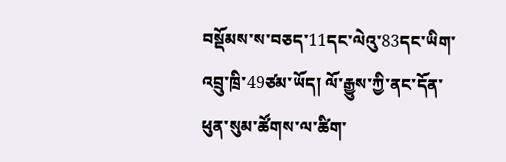བསྡོམས་ས་བཅད་11དང་ལེའུ་83དང་ཡིག་འབྲུ་ཁྲི་49ཙམ་ཡོད། ལོ་རྒྱུས་ཀྱི་ནང་དོན་ཕུན་སུམ་ཚོགས་ལ་ཚིག་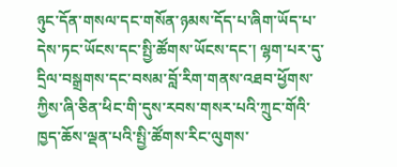ཉུང་དོན་གསལ་དང་གསོན་ཉམས་དོད་པ་ཞིག་ཡོད་པ་དེས་ཏང་ཡོངས་དང་སྤྱི་ཚོགས་ཡོངས་དང་། ལྷག་པར་དུ་དྲིལ་བསྒྲགས་དང་བསམ་བློ་རིག་གནས་འཐབ་ཕྱོགས་ཀྱིས་ཞི་ཅིན་ཕིང་གི་དུས་རབས་གསར་པའི་ཀྲུང་གོའི་ཁྱད་ཆོས་ལྡན་པའི་སྤྱི་ཚོགས་རིང་ལུགས་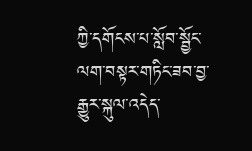ཀྱི་དགོངས་པ་སློབ་སྦྱོང་ལག་བསྟར་གཏིང་ཟབ་བྱ་རྒྱུར་སྐུལ་འདེད་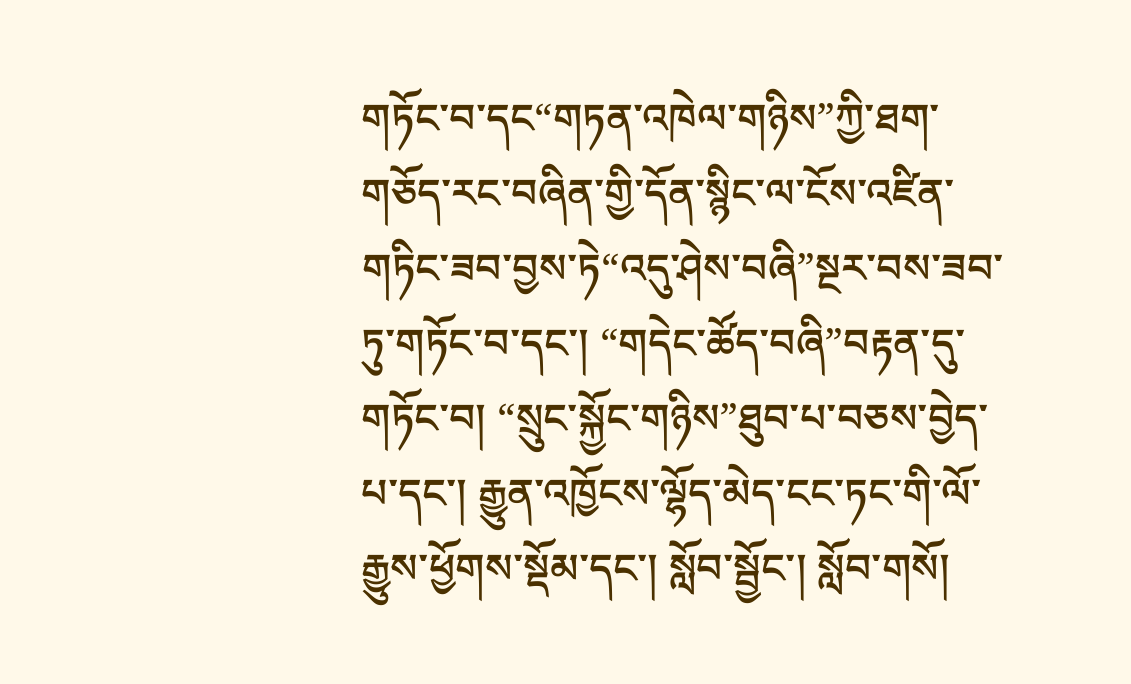གཏོང་བ་དང“གཏན་འཁེལ་གཉིས”ཀྱི་ཐག་གཅོད་རང་བཞིན་གྱི་དོན་སྙིང་ལ་ངོས་འཛིན་གཏིང་ཟབ་བྱས་ཏེ“འདུ་ཤེས་བཞི”སྔར་བས་ཟབ་ཏུ་གཏོང་བ་དང་། “གདེང་ཚོད་བཞི”བརྟན་དུ་གཏོང་བ། “སྲུང་སྐྱོང་གཉིས”ཐུབ་པ་བཅས་བྱེད་པ་དང་། རྒྱུན་འཁྱོངས་ལྷོད་མེད་ངང་ཏང་གི་ལོ་རྒྱུས་ཕྱོགས་སྡོམ་དང་། སློབ་སྦྱོང་། སློབ་གསོ།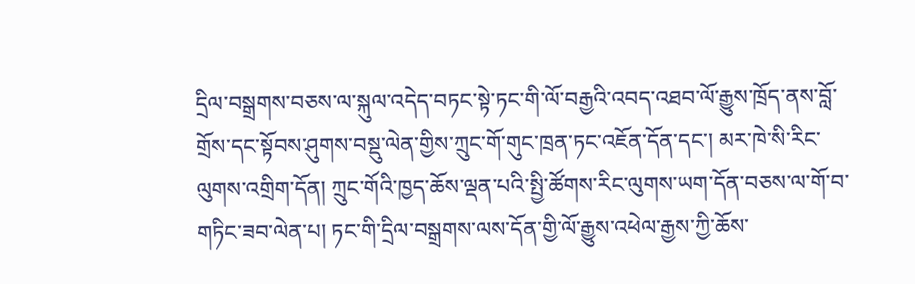དྲིལ་བསྒྲགས་བཅས་ལ་སྐུལ་འདེད་བཏང་སྟེ་ཏང་གི་ལོ་བརྒྱའི་འབད་འཐབ་ལོ་རྒྱུས་ཁྲོད་ནས་བློ་གྲོས་དང་སྟོབས་ཤུགས་བསྡུ་ལེན་གྱིས་ཀྲུང་གོ་གུང་ཁྲན་ཏང་འཇོན་དོན་དང་། མར་ཁེ་སི་རིང་ལུགས་འགྲིག་དོན། ཀྲུང་གོའི་ཁྱད་ཆོས་ལྡན་པའི་སྤྱི་ཚོགས་རིང་ལུགས་ཡག་དོན་བཅས་ལ་གོ་བ་གཏིང་ཟབ་ལེན་པ། ཏང་གི་དྲིལ་བསྒྲགས་ལས་དོན་གྱི་ལོ་རྒྱུས་འཕེལ་རྒྱས་ཀྱི་ཆོས་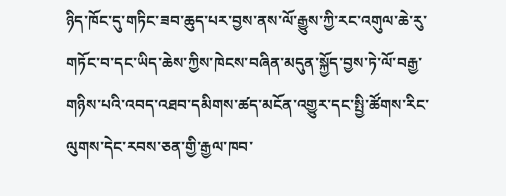ཉིད་ཁོང་དུ་གཏིང་ཟབ་ཆུད་པར་བྱས་ནས་ལོ་རྒྱུས་ཀྱི་རང་འགུལ་ཆེ་རུ་གཏོང་བ་དང་ཡིད་ཆེས་ཀྱིས་ཁེངས་བཞིན་མདུན་སྐྱོད་བྱས་ཏེ་ལོ་བརྒྱ་གཉིས་པའི་འབད་འཐབ་དམིགས་ཚད་མངོན་འགྱུར་དང་སྤྱི་ཚོགས་རིང་ལུགས་དེང་རབས་ཅན་གྱི་རྒྱལ་ཁབ་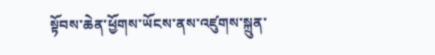སྟོབས་ཆེན་ཕྱོགས་ཡོངས་ནས་འཛུགས་སྐྲུན་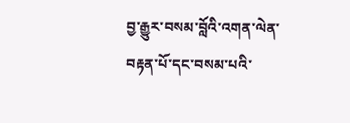བྱ་རྒྱུར་བསམ་བློའི་འགན་ལེན་བརྟན་པོ་དང་བསམ་པའི་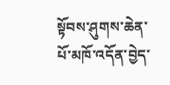སྟོབས་ཤུགས་ཆེན་པོ་མཁོ་འདོན་བྱེད་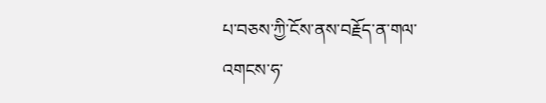པ་བཅས་ཀྱི་ངོས་ནས་བརྗོད་ན་གལ་འགངས་ཧ་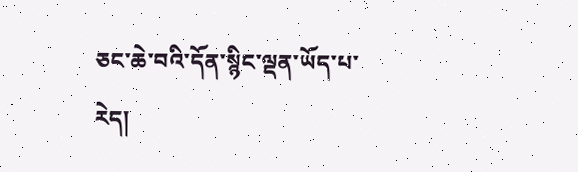ཅང་ཆེ་བའི་དོན་སྙིང་ལྡན་ཡོད་པ་རེད།